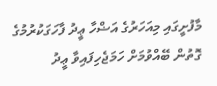މާފުށީގައި މިއަހަރުގެ އަޟްހާ ޢީދު ފާހަގަކުރުމުގެ ގޮތުން ބޭއްވުމަށް ހަމަޖެހިފައިވާ ޢީދު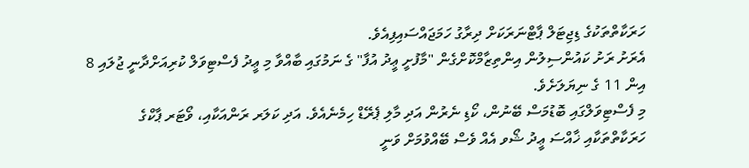ހަރަކާތްތަކުގެ ޑިޖިޓަލް ޕާޓްނަރަކަށް ދިރާގު ހަމަޖައްސައިފިއެވެ.
އެރަށު ރަށު ކައުންސިލުން އިންތިޒާމްކޮށްގެން "މާފުށީ ޢީދު އުފާ" ގެ ނަމުގައި ބާއްވާ މި ޢީދު ފެސްޓިވަލް ކުރިއަށްދާނީ ޖުލައި 8 އިން 11 ގެ ނިޔަލަށެވެ.
މި ފެސްޓިވަލްގައި ބޮޑުމަސް ބޭނުން، ކޯޑި ނެރުން އަދި މާލި ޕެރޭޑް ހިމެނެއެވެ. އަދި ކަލަރ ރަންއަކާއި، ވޯޓަރ ޕާކްގެ ހަރަކާތްތަކާއި ޚާއްސަ ޢީދު ޝޯވ އެއް ވެސް ބޭއްވުމަށް ވަނީ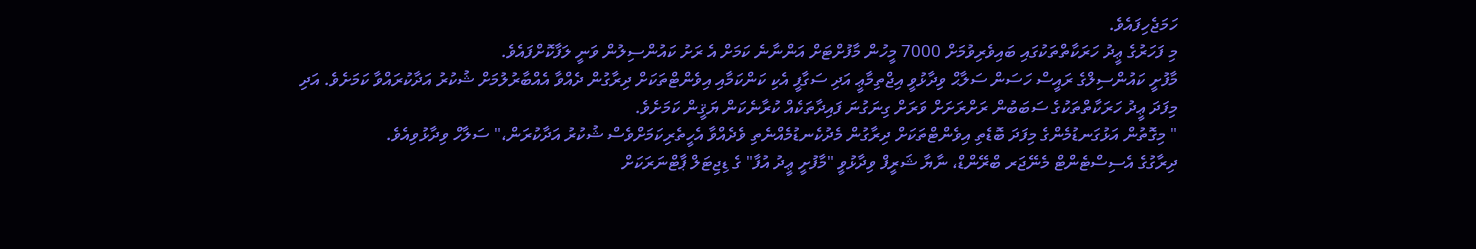ހަމަޖެހިފައެވެ.
މި ފަހަރުގެ ޢީދު ހަރަކާތްތަކުގައި ބައިވެރިވުމަށް 7000 މީހުން މާފުށްޓަށް އަންނާނެ ކަމަށް އެ ރަށު ކައުންސިލުން ވަނީ ލަފާކޮށްފައެވެ.
މާފުށީ ކައުންސިލްގެ ރައީސް ހަސަން ސަލާޙް ވިދާޅުވީ އިޖްތިމާޢީ އަދި ސަގާފީ އެކި ކަންކަމާއި އިވެންޓްތަކަށް ދިރާގުން ދެއްވާ އެއްބާރުލުމަށް ޝުކުރު އަދާކުރައްވާ ކަމަށެވެ. އަދި މިފަދަ ޢީދު ހަރަކާތްތަކުގެ ސަބަބުން ރަށްރަށަށް ވަރަށް ގިނަގުނަ ފައިދާތަކެއް ކުރާނެކަން ޔަޤީން ކަމަށެވެ.
" މިގޮތުން އަޅުގަނޑުމެންގެ މިފަދަ ބޮޑެތި އިވެންޓްތަކަށް ދިރާގުން މެދުކެނޑުމެއްނެތި ވެދެއްވާ އެހީތެރިކަމަށްވެސް ޝުކުރު އަދާކުރަން،" ސަލާހް ވިދާޅުވިއެވެ.
ދިރާގުގެ އެސިސްޓެންޓް މެނޭޖަރ ބްރޭންޑް، ނާޔާ ޝަރީފް ވިދާޅުވީ "މާފުށީ ޢީދު އުފާ" ގެ ޑިޖިޓަލް ޕާޓްނަރަކަށް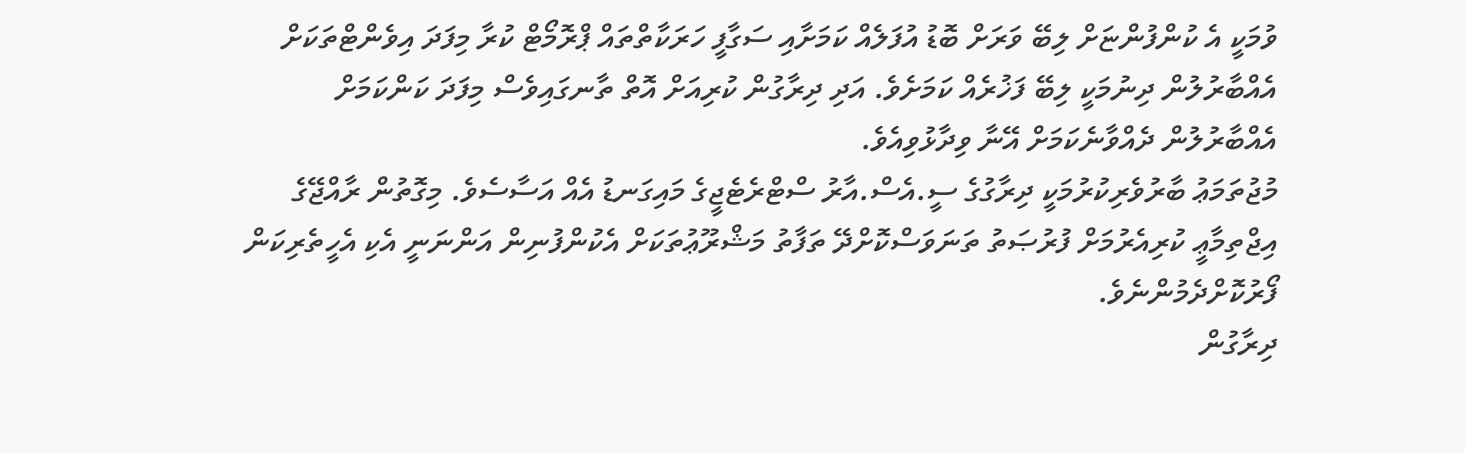ވުމަކީ އެ ކުންފުންޏަށް ލިބޭ ވަރަށް ބޮޑު އުފަލެއް ކަމަށާއި ސަގާފީ ހަރަކާތްތައް ޕްރޮމޯޓް ކުރާ މިފަދަ އިވެންޓްތަކަށް އެއްބާރުލުން ދިނުމަކީ ލިބޭ ފަޚުރެއް ކަމަށެވެ. އަދި ދިރާގުން ކުރިއަށް އޮތް ތާނގައިވެސް މިފަދަ ކަންކަމަށް އެއްބާރުލުން ދެއްވާނެކަމަށް އޭނާ ވިދާޅުވިއެވެ.
މުޖުތަމަޢު ބާރުވެރިކުރުމަކީ ދިރާގުގެ ސީ.އެސް.އާރު ސްޓްރެޓެޖީގެ މައިގަނޑު އެއް އަސާސެވެ. މިގޮތުން ރާއްޖޭގެ އިޖްތިމާޢީ ކުރިއެރުމަށް ފުރުޞަތު ތަނަވަސްކޮށްދޭ ތަފާތު މަޝްރޫޢުތަކަށް އެކުންފުނިން އަންނަނީ އެކި އެހީތެރިކަން ފޯރުކޮށްދެމުންނެވެ.
ދިރާގުން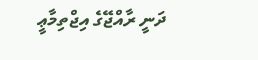ދަނީ ރާއްޖޭގެ އިޖްތިމާޢީ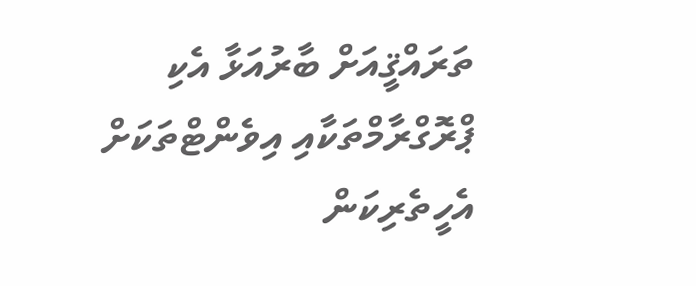ތަރައްޤީއަށް ބާރުއަޅާ އެކި ޕްރޮގްރާމްތަކާއި އިވެންޓްތަކަށް އެހީތެރިކަން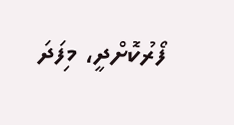ފޯރުކޮށްދީ، މިފަދަ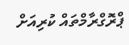ޕްރޮގްރާމްތައް ކުރިއަށް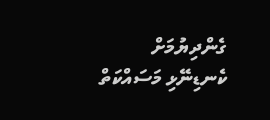ގެންދިޔުމަށް ކެނޑިނޭޅި މަސައްކަތް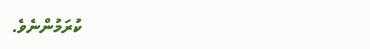ކުރަމުންނެވެ.